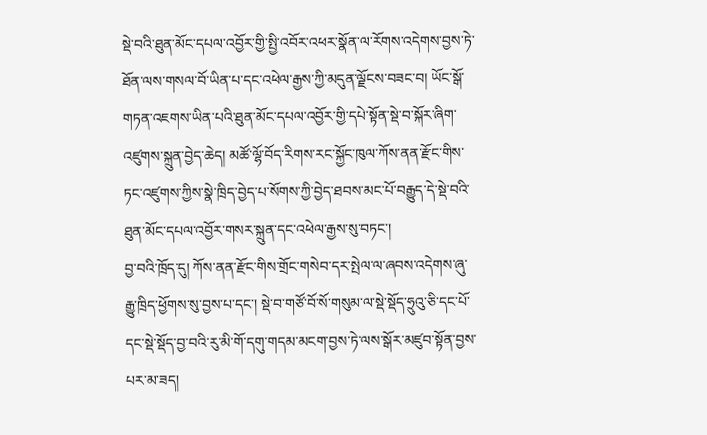སྡེ་བའི་ཐུན་མོང་དཔལ་འབྱོར་གྱི་སྤྱི་འབོར་འཕར་སྣོན་ལ་རོགས་འདེགས་བྱས་ཏེ་ཐོན་ལས་གསལ་བོ་ཡིན་པ་དང་འཕེལ་རྒྱས་ཀྱི་མདུན་ལྗོངས་བཟང་བ། ཡོང་སྒོ་གཏན་འཇགས་ཡིན་པའི་ཐུན་མོང་དཔལ་འབྱོར་གྱི་དཔེ་སྟོན་སྡེ་བ་སྐོར་ཞིག་འཛུགས་སྐྲུན་བྱེད་ཆེད། མཚོ་ལྷོ་བོད་རིགས་རང་སྐྱོང་ཁུལ་ཀོས་ནན་རྫོང་གིས་ཏང་འཛུགས་ཀྱིས་སྣེ་ཁྲིད་བྱེད་པ་སོགས་ཀྱི་བྱེད་ཐབས་མང་པོ་བརྒྱུད་དེ་སྡེ་བའི་ཐུན་མོང་དཔལ་འབྱོར་གསར་སྐྲུན་དང་འཕེལ་རྒྱས་སུ་བཏང་།
བྱ་བའི་ཁྲོད་དུ། ཀོས་ནན་རྫོང་གིས་གྲོང་གསེབ་དར་སྤེལ་ལ་ཞབས་འདེགས་ཞུ་རྒྱུ་ཁྲིད་ཕྱོགས་སུ་བྱས་པ་དང་། སྡེ་བ་གཙོ་བོ་སོ་གསུམ་ལ་སྡེ་སྡོད་ཧྲུའུ་ཅི་དང་པོ་དང་སྡེ་སྡོད་བྱ་བའི་རུ་མི་གོ་དགུ་གདམ་མངག་བྱས་ཏེ་ལས་སྒོར་མཛུབ་སྟོན་བྱས་པར་མ་ཟད།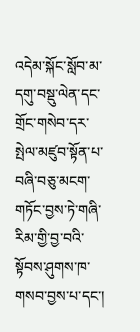འདེམ་སྐོང་སློབ་མ་དགུ་བསྡུ་ལེན་དང་གྲོང་གསེབ་དར་སྤེལ་མཛུབ་སྟོན་པ་བཞི་བཅུ་མངག་གཏོང་བྱས་ཏེ་གཞི་རིམ་གྱི་བྱ་བའི་སྟོབས་ཤུགས་ཁ་གསབ་བྱས་པ་དང་།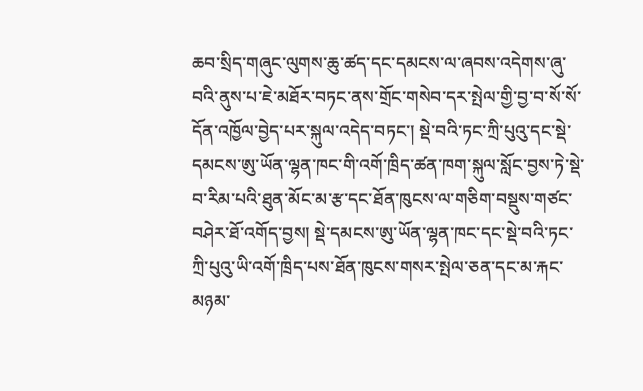ཆབ་སྲིད་གཞུང་ལུགས་ཆུ་ཚད་དང་དམངས་ལ་ཞབས་འདེགས་ཞུ་བའི་ནུས་པ་ཇེ་མཐོར་བཏང་ནས་གྲོང་གསེབ་དར་སྤེལ་གྱི་བྱ་བ་སོ་སོ་དོན་འཁྱོལ་བྱེད་པར་སྐུལ་འདེད་བཏང་། སྡེ་བའི་ཏང་ཀྲི་པུའུ་དང་སྡེ་དམངས་ཨུ་ཡོན་ལྷན་ཁང་གི་འགོ་ཁྲིད་ཚན་ཁག་སྐུལ་སློང་བྱས་ཏེ་སྡེ་བ་རིམ་པའི་ཐུན་མོང་མ་རྩ་དང་ཐོན་ཁུངས་ལ་གཅིག་བསྡུས་གཙང་བཤེར་ཐོ་འགོད་བྱས། སྡེ་དམངས་ཨུ་ཡོན་ལྷན་ཁང་དང་སྡེ་བའི་ཏང་ཀྲི་པུའུ་ཡི་འགོ་ཁྲིད་པས་ཐོན་ཁུངས་གསར་སྤེལ་ཅན་དང་མ་རྐང་མཉམ་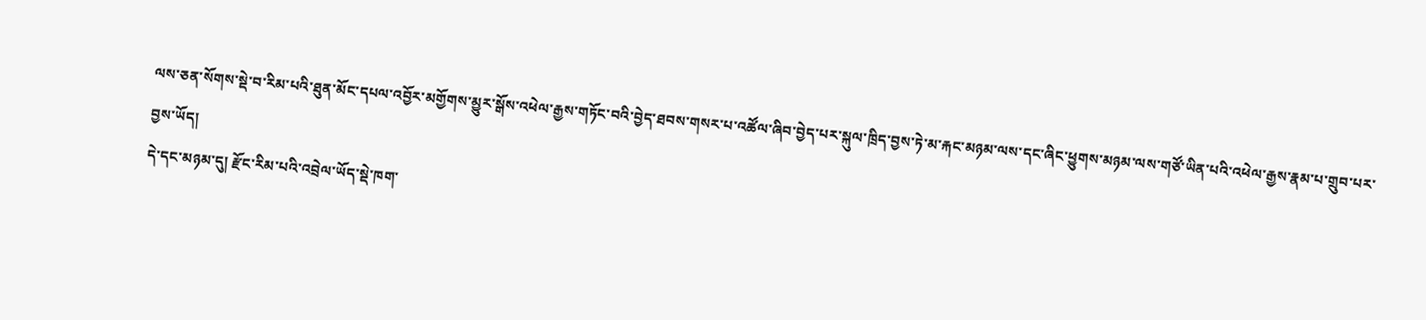ལས་ཅན་སོགས་སྡེ་བ་རིམ་པའི་ཐུན་མོང་དཔལ་འབྱོར་མགྱོགས་མྱུར་སྒོས་འཕེལ་རྒྱས་གཏོང་བའི་བྱེད་ཐབས་གསར་པ་འཚོལ་ཞིབ་བྱེད་པར་སྐུལ་ཁྲིད་བྱས་ཏེ་མ་རྐང་མཉམ་ལས་དང་ཞིང་ཕྱུགས་མཉམ་ལས་གཙོ་ཡིན་པའི་འཕེལ་རྒྱས་རྣམ་པ་གྲུབ་པར་བྱས་ཡོད།
དེ་དང་མཉམ་དུ། རྫོང་རིམ་པའི་འབྲེལ་ཡོད་སྡེ་ཁག་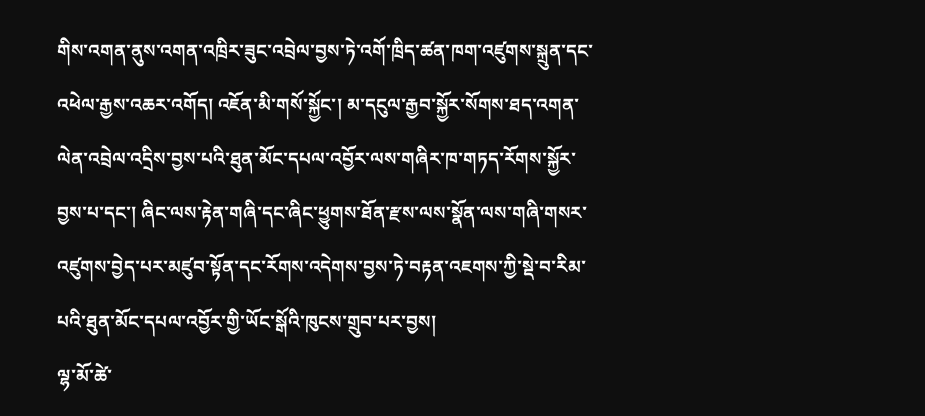གིས་འགན་ནུས་འགན་འཁྲིར་ཟུང་འབྲེལ་བྱས་ཏེ་འགོ་ཁྲིད་ཚན་ཁག་འཛུགས་སྐྲུན་དང་འཕེལ་རྒྱས་འཆར་འགོད། འཇོན་མི་གསོ་སྐྱོང་། མ་དངུལ་རྒྱབ་སྐྱོར་སོགས་ཐད་འགན་ལེན་འབྲེལ་འདྲིས་བྱས་པའི་ཐུན་མོང་དཔལ་འབྱོར་ལས་གཞིར་ཁ་གཏད་རོགས་སྐྱོར་བྱས་པ་དང་། ཞིང་ལས་རྟེན་གཞི་དང་ཞིང་ཕྱུགས་ཐོན་རྫས་ལས་སྣོན་ལས་གཞི་གསར་འཛུགས་བྱེད་པར་མཛུབ་སྟོན་དང་རོགས་འདེགས་བྱས་ཏེ་བརྟན་འཇགས་ཀྱི་སྡེ་བ་རིམ་པའི་ཐུན་མོང་དཔལ་འབྱོར་གྱི་ཡོང་སྒོའི་ཁུངས་གྲུབ་པར་བྱས།
ལྷ་མོ་ཚེ་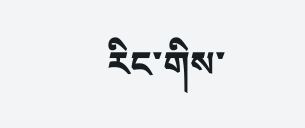རིང་གིས་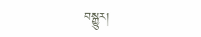བསྒྱུར།